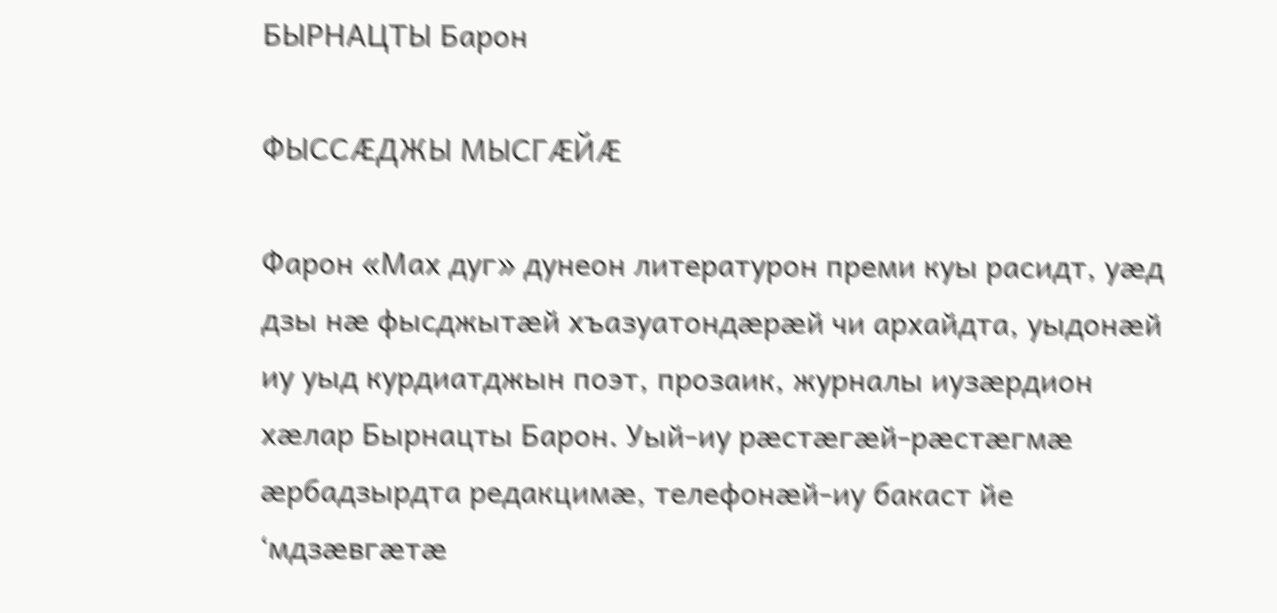БЫРНАЦТЫ Барон

ФЫССÆДЖЫ МЫСГÆЙÆ

Фарон «Мах дуг» дунеон литературон преми куы расидт, уæд дзы нæ фысджытæй хъазуатондæрæй чи архайдта, уыдонæй иу уыд курдиатджын поэт, прозаик, журналы иузæрдион хæлар Бырнацты Барон. Уый-иу рæстæгæй-рæстæгмæ æрбадзырдта редакцимæ, телефонæй-иу бакаст йе ‘мдзæвгæтæ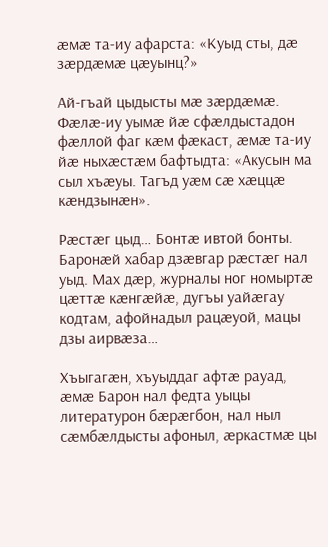æмæ та-иу афарста: «Куыд сты, дæ зæрдæмæ цæуынц?»

Ай-гъай цыдысты мæ зæрдæмæ. Фæлæ-иу уымæ йæ сфæлдыстадон фæллой фаг кæм фæкаст, æмæ та-иу йæ ныхæстæм бафтыдта: «Акусын ма сыл хъæуы. Тагъд уæм сæ хæццæ кæндзынæн».

Рæстæг цыд… Бонтæ ивтой бонты. Баронæй хабар дзæвгар рæстæг нал уыд. Мах дæр, журналы ног номыртæ цæттæ кæнгæйæ, дугъы уайæгау кодтам, афойнадыл рацæуой, мацы дзы аирвæза…

Хъыгагæн, хъуыддаг афтæ рауад, æмæ Барон нал федта уыцы литературон бæрæгбон, нал ныл сæмбæлдысты афоныл, æркастмæ цы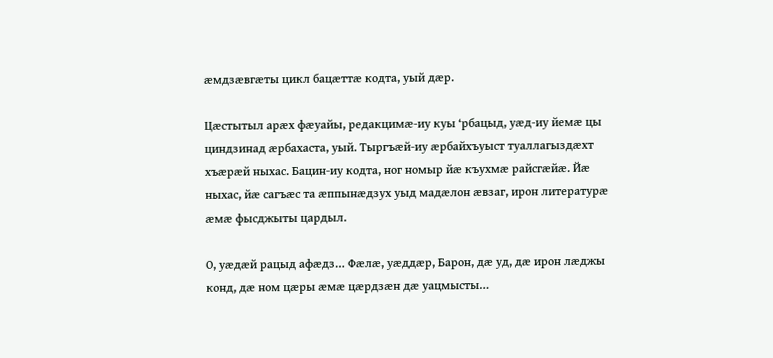æмдзæвгæты цикл бацæттæ кодта, уый дæр.

Цæстытыл арæх фæуайы, редакцимæ-иу куы ‘рбацыд, уæд-иу йемæ цы циндзинад æрбахаста, уый. Тыргъæй-иу æрбайхъуыст туаллагыздæхт хъæрæй ныхас. Бацин-иу кодта, ног номыр йæ къухмæ райсгæйæ. Йæ ныхас, йæ сагъæс та æппынæдзух уыд мадæлон æвзаг, ирон литературæ æмæ фысджыты цардыл.

О, уæдæй рацыд афæдз… Фæлæ, уæддæр, Барон, дæ уд, дæ ирон лæджы конд, дæ ном цæры æмæ цæрдзæн дæ уацмысты…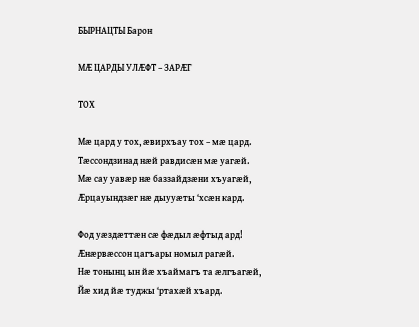БЫРНАЦТЫ Барон

МÆ ЦАРДЫ УЛÆФТ – ЗАРÆГ

ТОХ

Мæ цард у тох, æвирхъау тох – мæ цард.
Тæссондзинад нæй равдисæн мæ уагæй.
Мæ сау уавæр нæ баззайдзæни хъуагæй,
Æрцауындзæг нæ дыууæты ‘хсæн кард.

Фод уæздæттæн сæ фæдыл æфтыд ард!
Æнæрвæссон цагъары номыл рагæй.
Нæ тонынц ын йæ хъаймагъ та æлгъагæй,
Йæ хид йæ туджы ‘ртахæй хъард.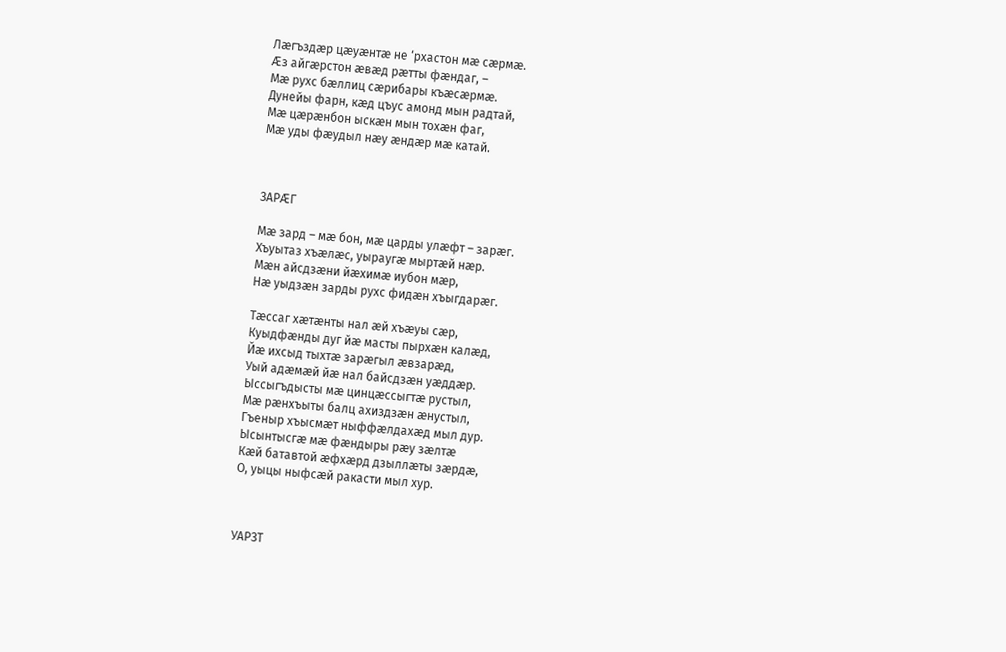Лæгъздæр цæуæнтæ не ‘рхастон мæ сæрмæ.
Æз айгæрстон æвæд рæтты фæндаг, –
Мæ рухс бæллиц сæрибары къæсæрмæ.
Дунейы фарн, кæд цъус амонд мын радтай,
Мæ цæрæнбон ыскæн мын тохæн фаг,
Мæ уды фæудыл нæу æндæр мæ катай.



ЗАРÆГ

Мæ зард – мæ бон, мæ царды улæфт – зарæг.
Хъуытаз хъæлæс, уыраугæ мыртæй нæр.
Мæн айсдзæни йæхимæ иубон мæр,
Нæ уыдзæн зарды рухс фидæн хъыгдарæг.

Тæссаг хæтæнты нал æй хъæуы сæр,
Куыдфæнды дуг йæ масты пырхæн калæд,
Йæ ихсыд тыхтæ зарæгыл æвзарæд,
Уый адæмæй йæ нал байсдзæн уæддæр.
Ыссыгъдысты мæ цинцæссыгтæ рустыл,
Мæ рæнхъыты балц ахиздзæн æнустыл,
Гъеныр хъысмæт ныффæлдахæд мыл дур.
Ысынтысгæ мæ фæндыры рæу зæлтæ
Кæй батавтой æфхæрд дзыллæты зæрдæ,
О, уыцы ныфсæй ракасти мыл хур.



УАРЗТ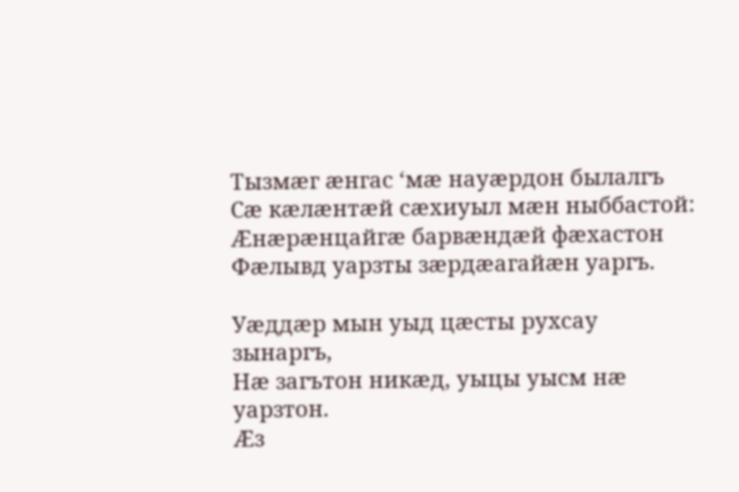Тызмæг æнгас ‘мæ науæрдон былалгъ
Сæ кæлæнтæй сæхиуыл мæн ныббастой:
Æнæрæнцайгæ барвæндæй фæхастон
Фæлывд уарзты зæрдæагайæн уаргъ.

Уæддæр мын уыд цæсты рухсау зынаргъ,
Нæ загътон никæд, уыцы уысм нæ уарзтон.
Æз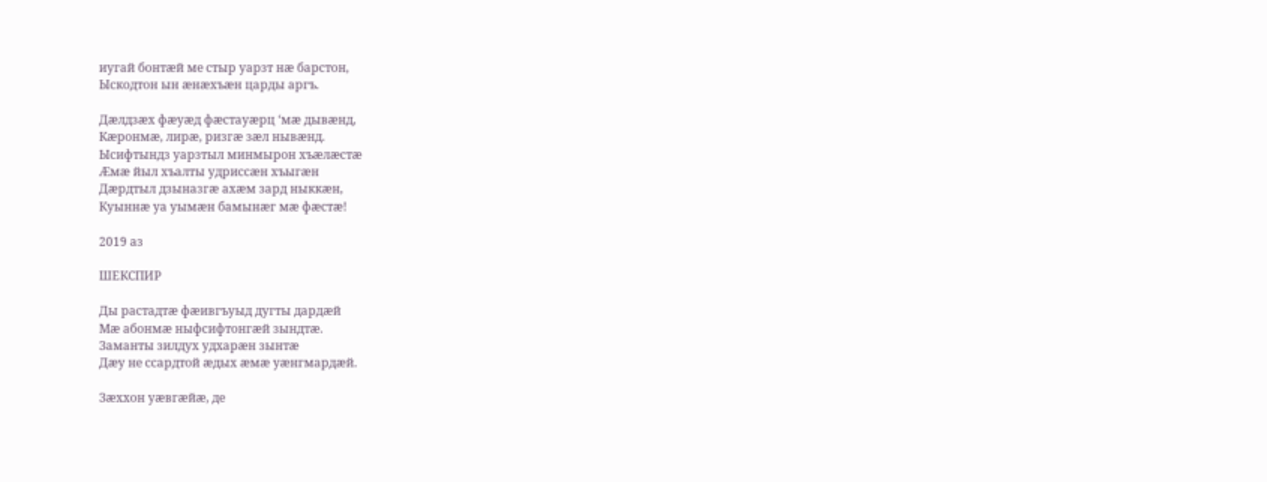иугай бонтæй ме стыр уарзт нæ барстон,
Ыскодтон ын æнæхъæн царды аргъ.

Дæлдзæх фæуæд фæстауæрц ‘мæ дывæнд,
Кæронмæ, лирæ, ризгæ зæл нывæнд.
Ысифтындз уарзтыл минмырон хъæлæстæ
Æмæ йыл хъалты удриссæн хъыгæн
Дæрдтыл дзыназгæ ахæм зард ныккæн,
Куыннæ уа уымæн бамынæг мæ фæстæ!

2019 аз

ШЕКСПИР

Ды растадтæ фæивгъуыд дугты дардæй
Мæ абонмæ ныфсифтонгæй зындтæ.
Заманты зилдух удхарæн зынтæ
Дæу не ссардтой æдых æмæ уæнгмардæй.

Зæххон уæвгæйæ, де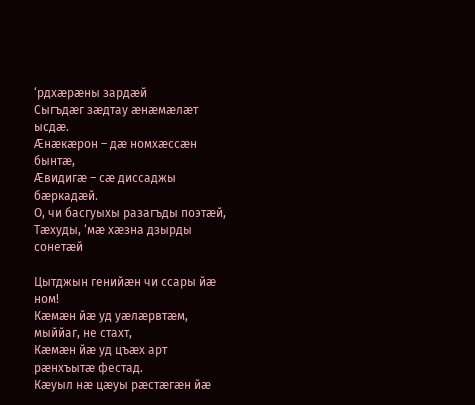‘рдхæрæны зардæй
Сыгъдæг зæдтау æнæмæлæт ысдæ.
Æнæкæрон – дæ номхæссæн бынтæ,
Æвидигæ – сæ диссаджы бæркадæй.
О, чи басгуыхы разагъды поэтæй,
Тæхуды, ‘мæ хæзна дзырды сонетæй

Цытджын генийæн чи ссары йæ ном!
Кæмæн йæ уд уæлæрвтæм, мыййаг, не стахт,
Кæмæн йæ уд цъæх арт рæнхъытæ фестад.
Кæуыл нæ цæуы рæстæгæн йæ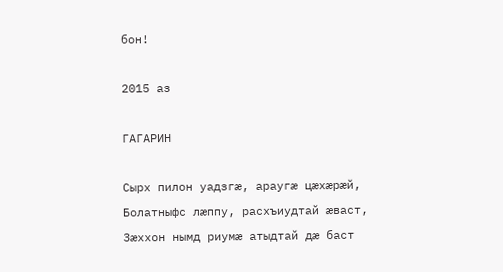бон!

2015 аз

ГАГАРИН

Сырх пилон уадзгæ, араугæ цæхæрæй,
Болатныфс лæппу, расхъиудтай æваст,
Зæххон нымд риумæ атыдтай дæ баст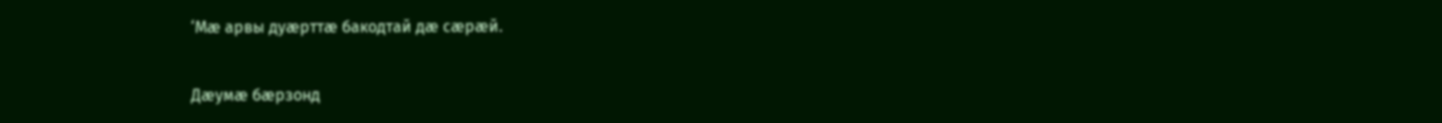‘Мæ арвы дуæрттæ бакодтай дæ сæрæй.

Дæумæ бæрзонд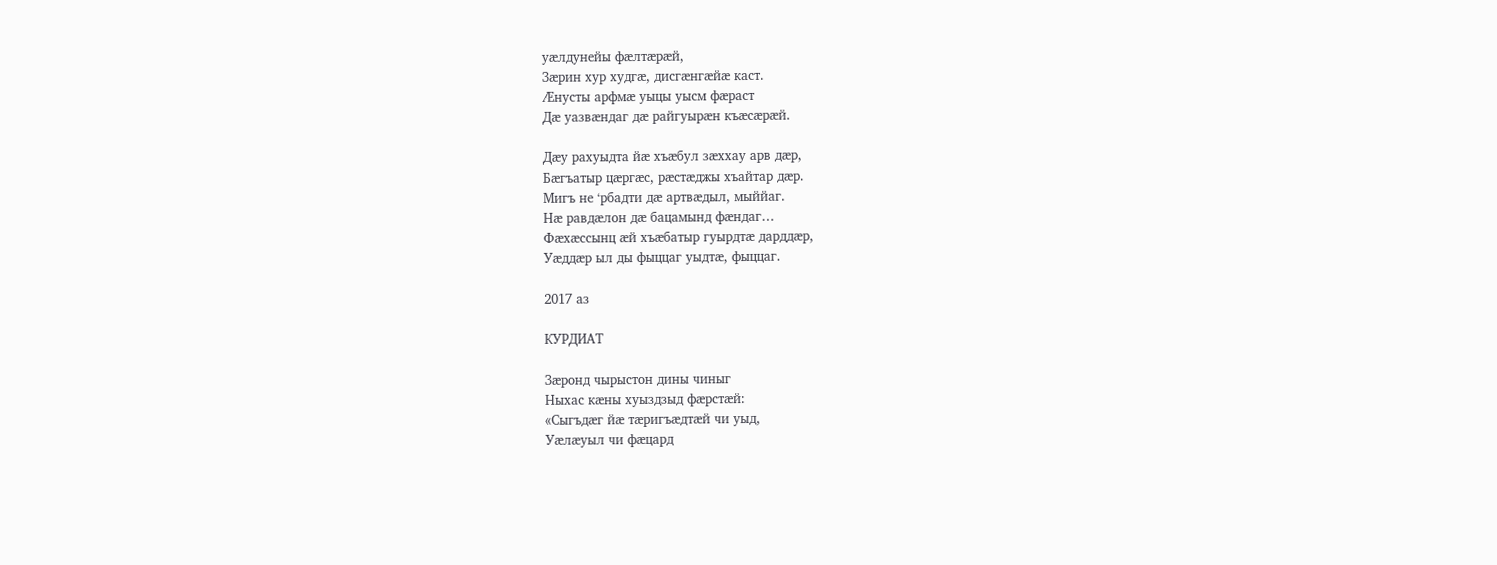уæлдунейы фæлтæрæй,
Зæрин хур худгæ, дисгæнгæйæ каст.
Æнусты арфмæ уыцы уысм фæраст
Дæ уазвæндаг дæ райгуырæн къæсæрæй.

Дæу рахуыдта йæ хъæбул зæххау арв дæр,
Бæгъатыр цæргæс, рæстæджы хъайтар дæр.
Мигъ не ‘рбадти дæ артвæдыл, мыййаг.
Нæ равдæлон дæ бацамынд фæндаг…
Фæхæссынц æй хъæбатыр гуырдтæ дарддæр,
Уæддæр ыл ды фыццаг уыдтæ, фыццаг.

2017 аз

КУРДИАТ

Зæронд чырыстон дины чиныг
Ныхас кæны хуыздзыд фæрстæй:
«Сыгъдæг йæ тæригъæдтæй чи уыд,
Уæлæуыл чи фæцард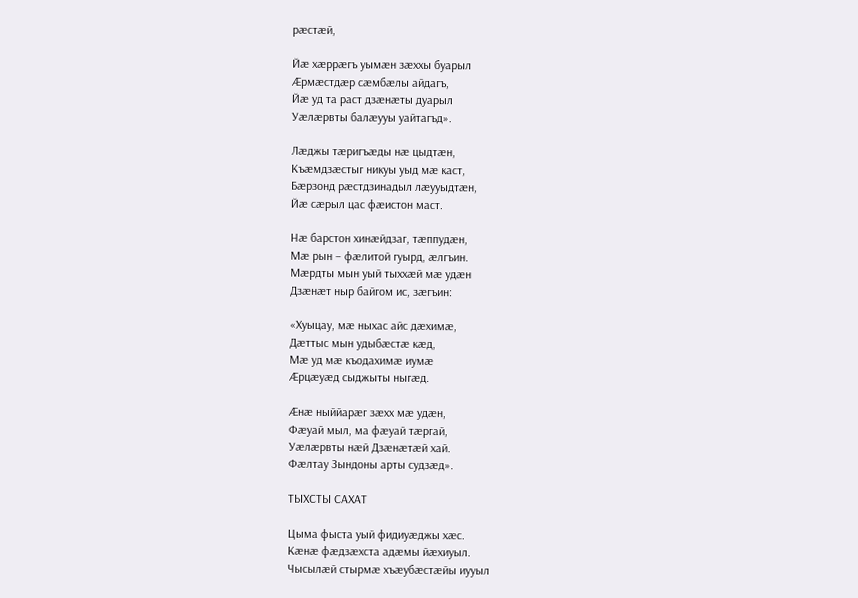рæстæй,

Йæ хæррæгъ уымæн зæххы буарыл
Æрмæстдæр сæмбæлы айдагъ,
Йæ уд та раст дзæнæты дуарыл
Уæлæрвты балæууы уайтагъд».

Лæджы тæригъæды нæ цыдтæн,
Къæмдзæстыг никуы уыд мæ каст,
Бæрзонд рæстдзинадыл лæууыдтæн,
Йæ сæрыл цас фæистон маст.

Нæ барстон хинæйдзаг, тæппудæн,
Мæ рын – фæлитой гуырд, æлгъин.
Мæрдты мын уый тыххæй мæ удæн
Дзæнæт ныр байгом ис, зæгъин:

«Хуыцау, мæ ныхас айс дæхимæ,
Дæттыс мын удыбæстæ кæд,
Мæ уд мæ къодахимæ иумæ
Æрцæуæд сыджыты ныгæд.

Æнæ ныййарæг зæхх мæ удæн,
Фæуай мыл, ма фæуай тæргай,
Уæлæрвты нæй Дзæнæтæй хай.
Фæлтау Зындоны арты судзæд».

ТЫХСТЫ САХАТ

Цыма фыста уый фидиуæджы хæс.
Кæнæ фæдзæхста адæмы йæхиуыл.
Чысылæй стырмæ хъæубæстæйы иууыл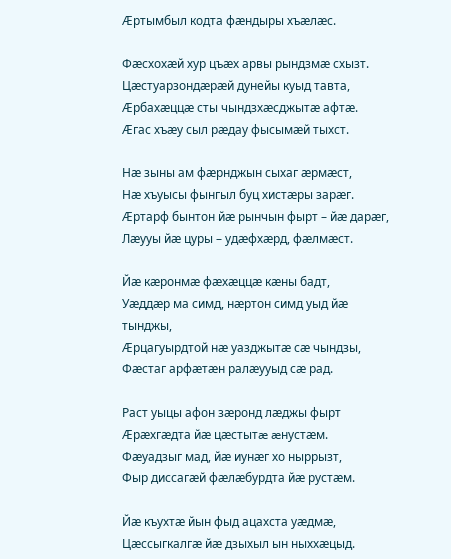Æртымбыл кодта фæндыры хъæлæс.

Фæсхохæй хур цъæх арвы рындзмæ схызт.
Цæстуарзондæрæй дунейы куыд тавта,
Æрбахæццæ сты чындзхæсджытæ афтæ.
Æгас хъæу сыл рæдау фысымæй тыхст.

Нæ зыны ам фæрнджын сыхаг æрмæст,
Нæ хъуысы фынгыл буц хистæры зарæг.
Æртарф бынтон йæ рынчын фырт – йæ дарæг,
Лæууы йæ цуры – удæфхæрд, фæлмæст.

Йæ кæронмæ фæхæццæ кæны бадт,
Уæддæр ма симд, нæртон симд уыд йæ тынджы,
Æрцагуырдтой нæ уазджытæ сæ чындзы,
Фæстаг арфæтæн ралæууыд сæ рад.

Раст уыцы афон зæронд лæджы фырт
Æрæхгæдта йæ цæстытæ æнустæм.
Фæуадзыг мад, йæ иунæг хо ныррызт,
Фыр диссагæй фæлæбурдта йæ рустæм.

Йæ къухтæ йын фыд ацахста уæдмæ,
Цæссыгкалгæ йæ дзыхыл ын ныххæцыд.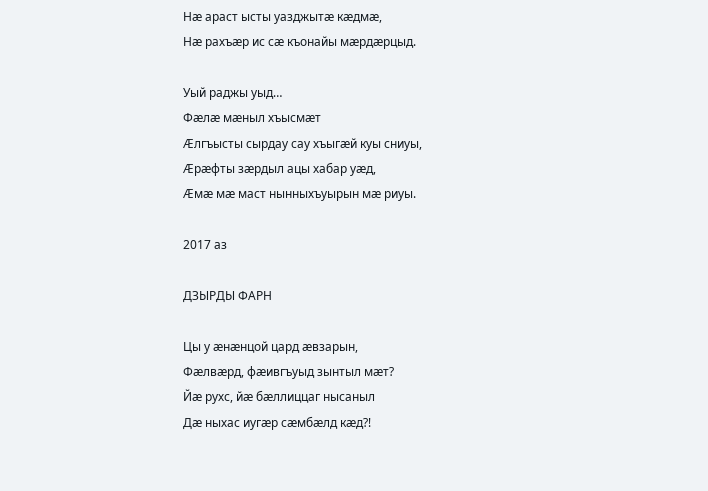Нæ араст ысты уазджытæ кæдмæ,
Нæ рахъæр ис сæ къонайы мæрдæрцыд.

Уый раджы уыд…
Фæлæ мæныл хъысмæт
Æлгъысты сырдау сау хъыгæй куы сниуы,
Æрæфты зæрдыл ацы хабар уæд,
Æмæ мæ маст нынныхъуырын мæ риуы.

2017 аз

ДЗЫРДЫ ФАРН

Цы у æнæнцой цард æвзарын,
Фæлвæрд, фæивгъуыд зынтыл мæт?
Йæ рухс, йæ бæллиццаг нысаныл
Дæ ныхас иугæр сæмбæлд кæд?!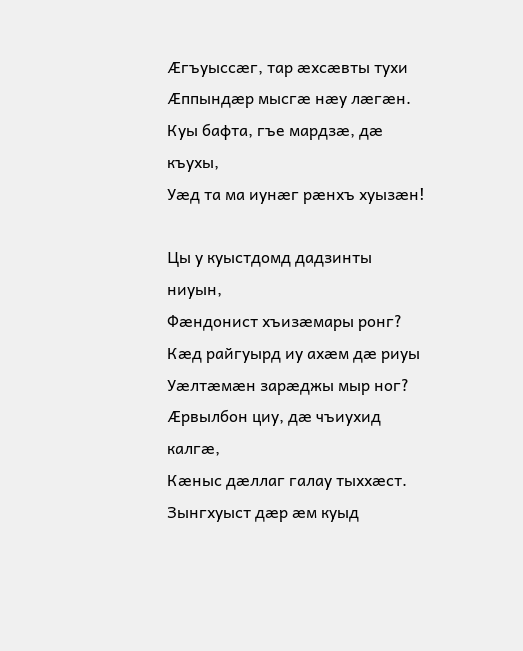Æгъуыссæг, тар æхсæвты тухи
Æппындæр мысгæ нæу лæгæн.
Куы бафта, гъе мардзæ, дæ къухы,
Уæд та ма иунæг рæнхъ хуызæн!

Цы у куыстдомд дадзинты ниуын,
Фæндонист хъизæмары ронг?
Кæд райгуырд иу ахæм дæ риуы
Уæлтæмæн зарæджы мыр ног?
Æрвылбон циу, дæ чъиухид калгæ,
Кæныс дæллаг галау тыххæст.
Зынгхуыст дæр æм куыд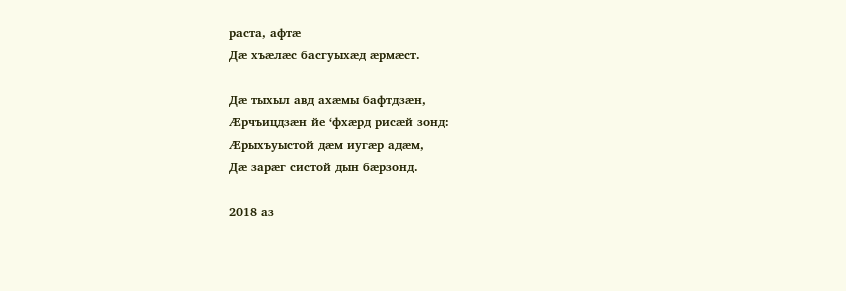раста, афтæ
Дæ хъæлæс басгуыхæд æрмæст.

Дæ тыхыл авд ахæмы бафтдзæн,
Æрчъицдзæн йе ‘фхæрд рисæй зонд:
Æрыхъуыстой дæм иугæр адæм,
Дæ зарæг систой дын бæрзонд.

2018 аз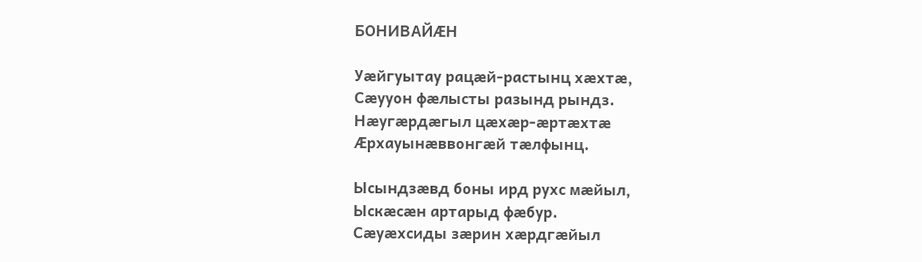БОНИВАЙÆН

Уæйгуытау рацæй-растынц хæхтæ,
Сæууон фæлысты разынд рындз.
Нæугæрдæгыл цæхæр-æртæхтæ
Æрхауынæввонгæй тæлфынц.

Ысындзæвд боны ирд рухс мæйыл,
Ыскæсæн артарыд фæбур.
Сæуæхсиды зæрин хæрдгæйыл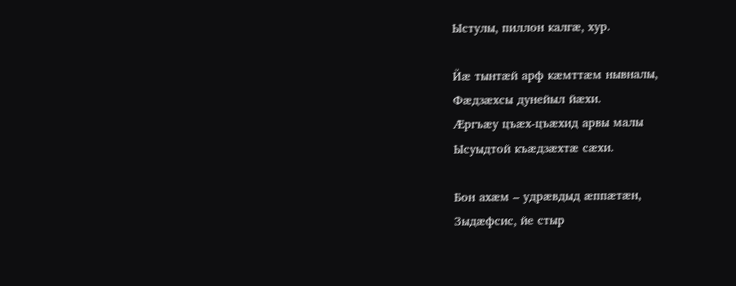Ыстулы, пиллон калгæ, хур.

Йæ тынтæй арф кæмттæм нывналы,
Фæдзæхсы дунейыл йæхи.
Æргъæу цъæх-цъæхид арвы малы
Ысуыдтой къæдзæхтæ сæхи.

Бон ахæм – удрæвдыд æппæтæн,
Зыдæфсис, йе стыр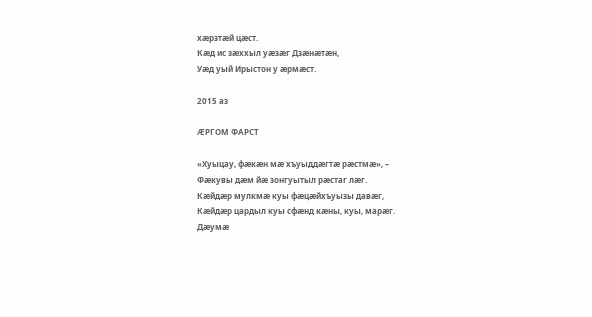хæрзтæй цæст.
Кæд ис зæххыл уæзæг Дзæнæтæн,
Уæд уый Ирыстон у æрмæст.

2015 аз

ÆРГОМ ФАРСТ

«Хуыцау, фæкæн мæ хъуыддæгтæ рæстмæ», –
Фæкувы дæм йæ зонгуытыл рæстаг лæг.
Кæйдæр мулкмæ куы фæцæйхъуызы давæг,
Кæйдæр цардыл куы сфæнд кæны, куы, марæг.
Дæумæ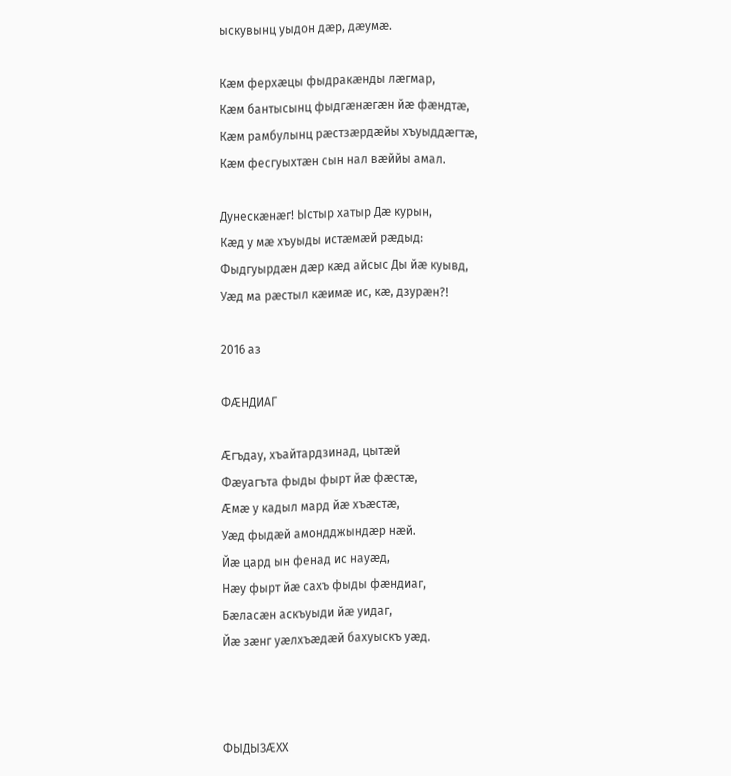ыскувынц уыдон дæр, дæумæ.

Кæм ферхæцы фыдракæнды лæгмар,
Кæм бантысынц фыдгæнæгæн йæ фæндтæ,
Кæм рамбулынц рæстзæрдæйы хъуыддæгтæ,
Кæм фесгуыхтæн сын нал вæййы амал.

Дунескæнæг! Ыстыр хатыр Дæ курын,
Кæд у мæ хъуыды истæмæй рæдыд:
Фыдгуырдæн дæр кæд айсыс Ды йæ куывд,
Уæд ма рæстыл кæимæ ис, кæ, дзурæн?!

2016 аз

ФÆНДИАГ

Æгъдау, хъайтардзинад, цытæй
Фæуагъта фыды фырт йæ фæстæ,
Æмæ у кадыл мард йæ хъæстæ,
Уæд фыдæй амондджындæр нæй.
Йæ цард ын фенад ис науæд,
Нæу фырт йæ сахъ фыды фæндиаг,
Бæласæн аскъуыди йæ уидаг,
Йæ зæнг уæлхъæдæй бахуыскъ уæд.



ФЫДЫЗÆХХ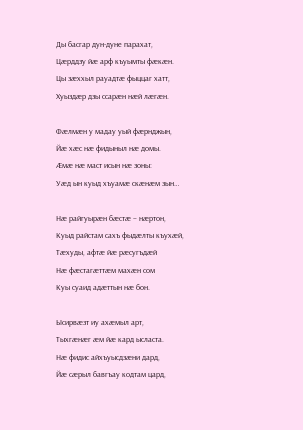Ды басгар дун-дуне парахат,
Цæрддзу йæ арф къуымты фæкæн.
Цы зæххыл рауадтæ фыццаг хатт,
Хуыздæр дзы ссарæн нæй лæгæн.

Фæлмæн у мадау уый фæрнджын,
Йæ хæс нæ фидыныл нæ домы.
Æмæ нæ маст исын нæ зоны:
Уæд ын куыд хъуамæ скæнæм зын…

Нæ райгуырæн бæстæ – нæртон,
Куыд райстам сахъ фыдæлты къухæй,
Тæхуды, афтæ йæ рæсугъдæй
Нæ фæстагæттæм махæн сом
Куы суаид адæттын нæ бон.

Ысирвæзт иу ахæмыл арт,
Тыхгæнæг æм йæ кард ысласта.
Нæ фидис айхъуысдзæни дард,
Йæ сæрыл бавгъау кодтам цард,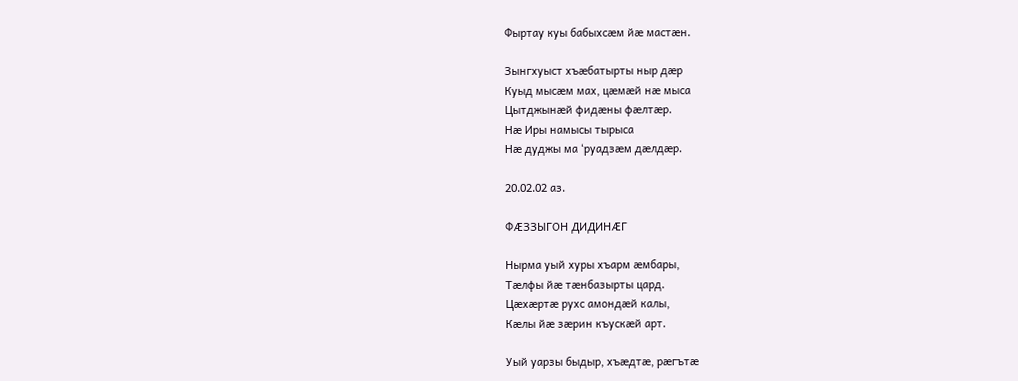Фыртау куы бабыхсæм йæ мастæн.

Зынгхуыст хъæбатырты ныр дæр
Куыд мысæм мах, цæмæй нæ мыса
Цытджынæй фидæны фæлтæр.
Нæ Иры намысы тырыса
Нæ дуджы ма ‘руадзæм дæлдæр.

20.02.02 аз.

ФÆЗЗЫГОН ДИДИНÆГ

Нырма уый хуры хъарм æмбары,
Тæлфы йæ тæнбазырты цард.
Цæхæртæ рухс амондæй калы,
Кæлы йæ зæрин къускæй арт.

Уый уарзы быдыр, хъæдтæ, рæгътæ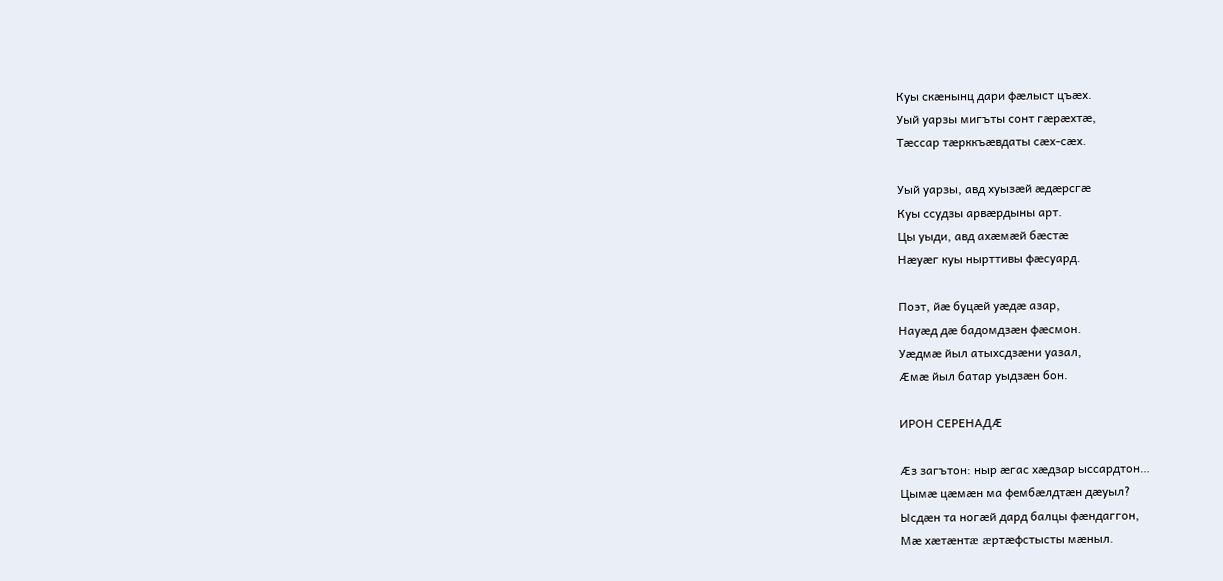Куы скæнынц дари фæлыст цъæх.
Уый уарзы мигъты сонт гæрæхтæ,
Тæссар тæрккъæвдаты сæх-сæх.

Уый уарзы, авд хуызæй æдæрсгæ
Куы ссудзы арвæрдыны арт.
Цы уыди, авд ахæмæй бæстæ
Нæуæг куы нырттивы фæсуард.

Поэт, йæ буцæй уæдæ азар,
Науæд дæ бадомдзæн фæсмон.
Уæдмæ йыл атыхсдзæни уазал,
Æмæ йыл батар уыдзæн бон.

ИРОН СЕРЕНАДÆ

Æз загътон: ныр æгас хæдзар ыссардтон…
Цымæ цæмæн ма фембæлдтæн дæуыл?
Ысдæн та ногæй дард балцы фæндаггон,
Мæ хæтæнтæ æртæфстысты мæныл.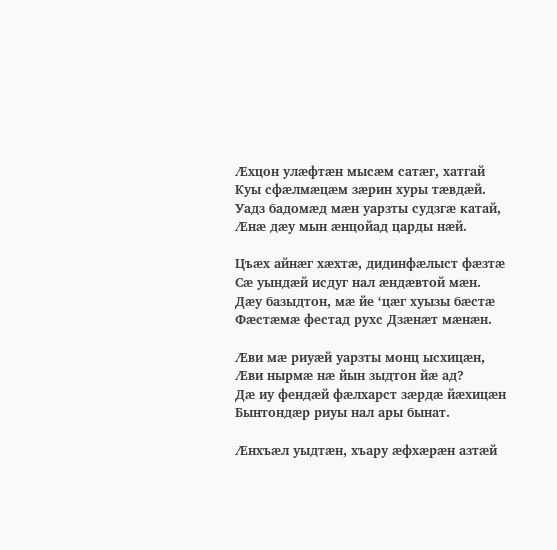Æхцон улæфтæн мысæм сатæг, хатгай
Куы сфæлмæцæм зæрин хуры тæвдæй.
Уадз бадомæд мæн уарзты судзгæ катай,
Æнæ дæу мын æнцойад царды нæй.

Цъæх айнæг хæхтæ, дидинфæлыст фæзтæ
Сæ уындæй исдуг нал æндæвтой мæн.
Дæу базыдтон, мæ йе ‘цæг хуызы бæстæ
Фæстæмæ фестад рухс Дзæнæт мæнæн.

Æви мæ риуæй уарзты монц ысхицæн,
Æви нырмæ нæ йын зыдтон йæ ад?
Дæ иу фендæй фæлхарст зæрдæ йæхицæн
Бынтондæр риуы нал ары бынат.

Æнхъæл уыдтæн, хъару æфхæрæн азтæй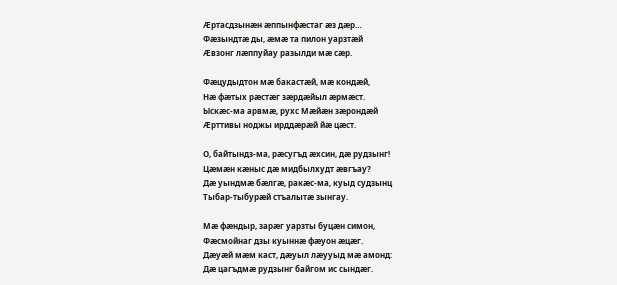Æртасдзынæн æппынфæстаг æз дæр…
Фæзындтæ ды, æмæ та пилон уарзтæй
Æвзонг лæппуйау разылди мæ сæр.

Фæцудыдтон мæ бакастæй, мæ кондæй,
Нæ фæтых рæстæг зæрдæйыл æрмæст.
Ыскæс-ма арвмæ, рухс Мæйæн зæрондæй
Æрттивы ноджы ирддæрæй йæ цæст.

О, байтындз-ма, рæсугъд æхсин, дæ рудзынг!
Цæмæн кæныс дæ мидбылхудт æвгъау?
Дæ уындмæ бæлгæ, ракæс-ма, куыд судзынц
Тыбар-тыбурæй стъалытæ зынгау.

Мæ фæндыр, зарæг уарзты буцæн симон,
Фæсмойнаг дзы куыннæ фæуон æцæг.
Дæуæй мæм каст, дæуыл лæууыд мæ амонд:
Дæ цагъдмæ рудзынг байгом ис сындæг.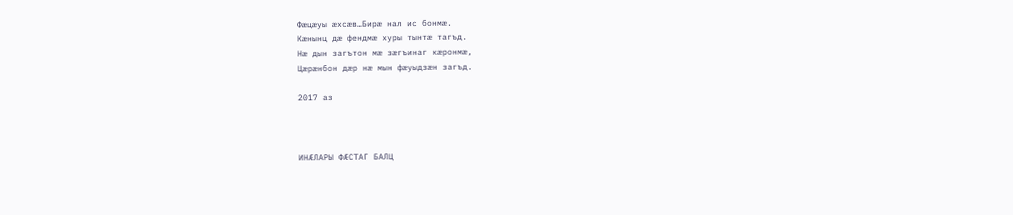Фæцæуы æхсæв…Бирæ нал ис бонмæ.
Кæнынц дæ фендмæ хуры тынтæ тагъд.
Нæ дын загътон мæ зæгъинаг кæронмæ,
Цæрæнбон дæр нæ мын фæуыдзæн загъд.

2017 аз



ИНÆЛАРЫ ФÆСТАГ БАЛЦ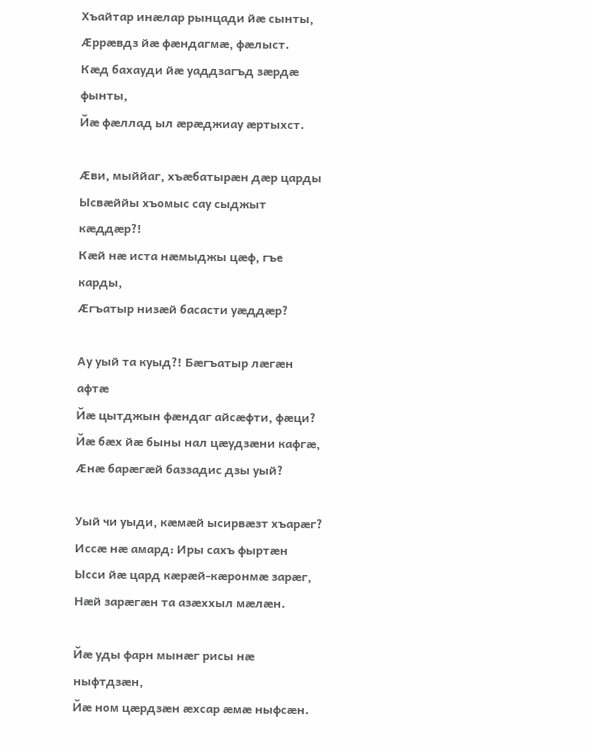Хъайтар инæлар рынцади йæ сынты,
Æррæвдз йæ фæндагмæ, фæлыст.
Кæд бахауди йæ уаддзагъд зæрдæ фынты,
Йæ фæллад ыл æрæджиау æртыхст.

Æви, мыййаг, хъæбатырæн дæр царды
Ысвæййы хъомыс сау сыджыт кæддæр?!
Кæй нæ иста нæмыджы цæф, гъе карды,
Æгъатыр низæй басасти уæддæр?

Ау уый та куыд?! Бæгъатыр лæгæн афтæ
Йæ цытджын фæндаг айсæфти, фæци?
Йæ бæх йæ быны нал цæудзæни кафгæ,
Æнæ барæгæй баззадис дзы уый?

Уый чи уыди, кæмæй ысирвæзт хъарæг?
Иссæ нæ амард: Иры сахъ фыртæн
Ысси йæ цард кæрæй-кæронмæ зарæг,
Нæй зарæгæн та азæххыл мæлæн.

Йæ уды фарн мынæг рисы нæ ныфтдзæн,
Йæ ном цæрдзæн æхсар æмæ ныфсæн.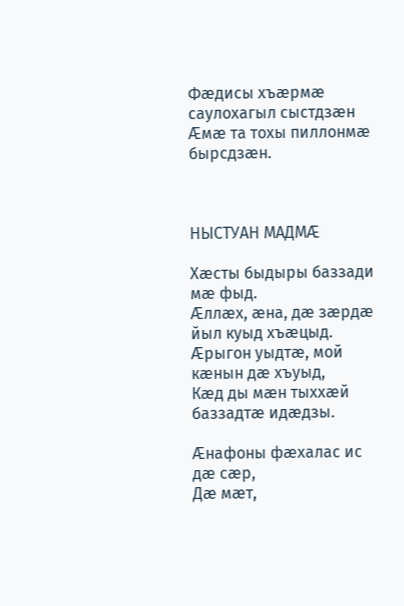Фæдисы хъæрмæ саулохагыл сыстдзæн
Æмæ та тохы пиллонмæ бырсдзæн.



НЫСТУАН МАДМÆ

Хæсты быдыры баззади мæ фыд.
Æллæх, æна, дæ зæрдæ йыл куыд хъæцыд.
Æрыгон уыдтæ, мой кæнын дæ хъуыд,
Кæд ды мæн тыххæй баззадтæ идæдзы.

Æнафоны фæхалас ис дæ сæр,
Дæ мæт,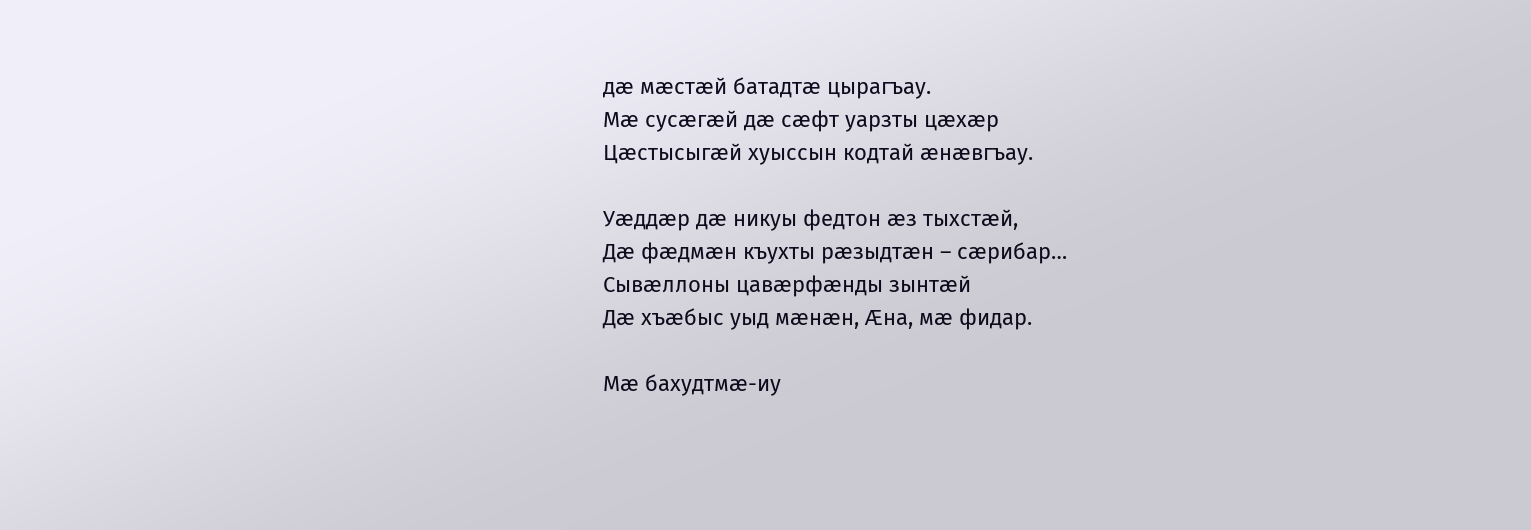дæ мæстæй батадтæ цырагъау.
Мæ сусæгæй дæ сæфт уарзты цæхæр
Цæстысыгæй хуыссын кодтай æнæвгъау.

Уæддæр дæ никуы федтон æз тыхстæй,
Дæ фæдмæн къухты рæзыдтæн – сæрибар…
Сывæллоны цавæрфæнды зынтæй
Дæ хъæбыс уыд мæнæн, Æна, мæ фидар.

Мæ бахудтмæ-иу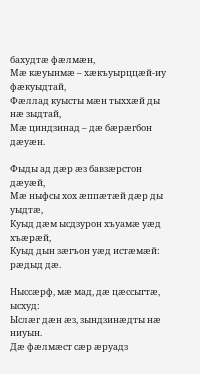бахудтæ фæлмæн,
Мæ кæуынмæ – хæкъуырццæй-иу фæкуыдтай,
Фæллад куысты мæн тыххæй ды нæ зыдтай,
Мæ циндзинад – дæ бæрæгбон дæуæн.

Фыды ад дæр æз бавзæрстон дæуæй,
Мæ ныфсы хох æппæтæй дæр ды уыдтæ,
Куыд дæм ысдзурон хъуамæ уæд хъæрæй,
Куыд дын зæгъон уæд истæмæй: рæдыд дæ.

Ныссæрф, мæ мад, дæ цæссыгтæ, ысхуд:
Ыслæг дæн æз, зындзинæдты нæ ниуын.
Дæ фæлмæст сæр æруадз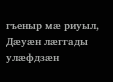гъеныр мæ риуыл,
Дæуæн лæггады улæфдзæн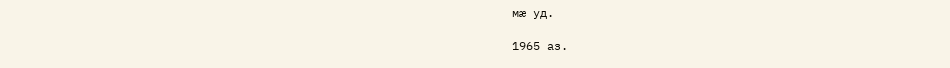мæ уд.

1965 аз.